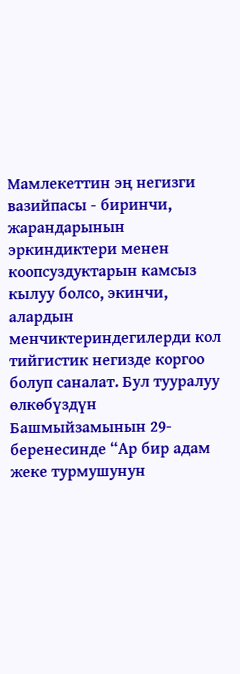Мамлекеттин эң негизги вазийпасы - биринчи, жарандарынын эркиндиктери менен коопсуздуктарын камсыз кылуу болсо, экинчи, алардын менчиктериндегилерди кол тийгистик негизде коргоо болуп саналат. Бул тууралуу өлкөбүздүн Башмыйзамынын 29-беренесинде “Ар бир адам жеке турмушунун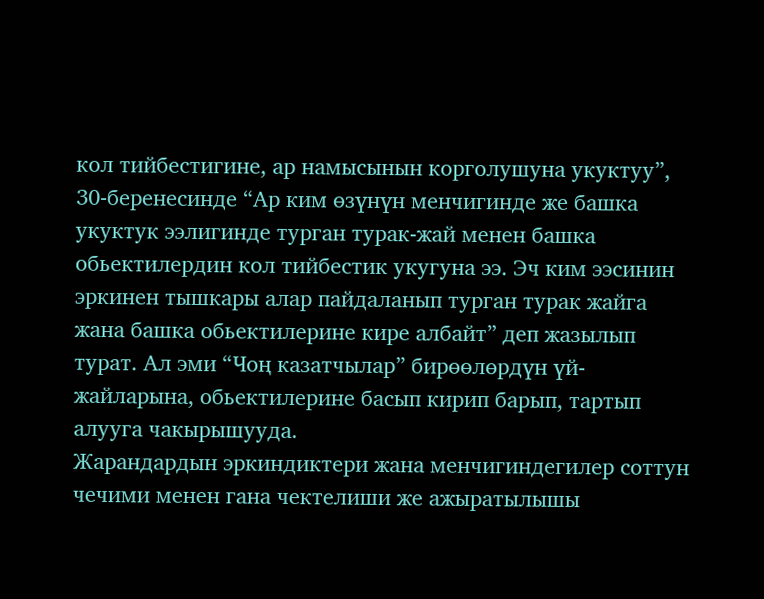кол тийбестигине, ар намысынын корголушуна укуктуу”, 30-беренесинде “Ар ким өзүнүн менчигинде же башка укуктук ээлигинде турган турак-жай менен башка обьектилердин кол тийбестик укугуна ээ. Эч ким ээсинин эркинен тышкары алар пайдаланып турган турак жайга жана башка обьектилерине кире албайт” деп жазылып турат. Ал эми “Чоң казатчылар” бирөөлөрдүн үй-жайларына, обьектилерине басып кирип барып, тартып алууга чакырышууда.
Жарандардын эркиндиктери жана менчигиндегилер соттун чечими менен гана чектелиши же ажыратылышы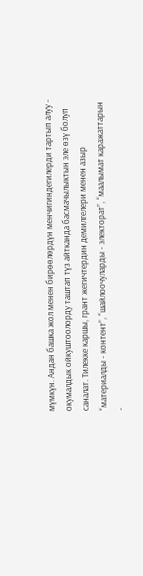мүмкүн. Андан башка жол менен бирөөлөрдүн менчигиндегилерди тартып алуу - окумалдык ойкуштоолорду таштап түз айтканда басмачылыктын эле өзү болуп саналат. Тилекке каршы, грант жегичтердин демилгелери менен азыр “материалды - контент”, “шайлоочуларды - электорат”, “маалымат каражаттарын -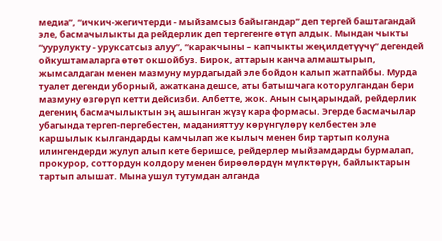медиа”, “ичкич-жегичтерди - мыйзамсыз байыгандар” деп тергей баштагандай эле, басмачылыкты да рейдерлик деп тергегенге өтүп алдык. Мындан чыкты “уурулукту - уруксатсыз алуу”, “каракчыны – капчыкты жеңилдетүүчү” дегендей ойкуштамаларга өтөт окшойбуз. Бирок, аттарын канча алмаштырып, жымсалдаган менен мазмуну мурдагыдай эле бойдон калып жатпайбы. Мурда туалет дегенди уборный, ажаткана дешсе, аты батышчага которулгандан бери мазмуну өзгөрүп кетти дейсизби. Албетте, жок. Анын сыңарындай, рейдерлик дегениң басмачылыктын эң ашынган жүзү кара формасы. Эгерде басмачылар убагында тергеп-пергебестен, маданияттуу көрүнгүлөрү келбестен эле каршылык кылгандарды камчылап же кылыч менен бир тартып колуна илингендерди жулуп алып кете беришсе, рейдерлер мыйзамдарды бурмалап, прокурор, соттордун колдору менен бирөөлөрдүн мүлктөрүн, байлыктарын тартып алышат. Мына ушул тутумдан алганда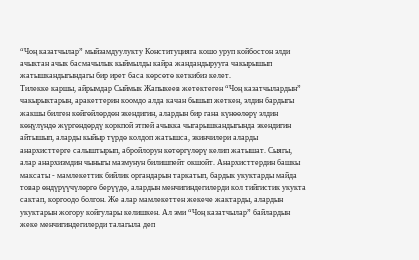“Чоң казатчылар” мыйзамдуулукту Конституцияга кошо уруп койбостон элди ачыктан ачык басмачылык кыймылды кайра жандандырууга чакырышып жатышкандыгындагы бир ирет баса көрсөтө кеткибиз келет.
Тилекке каршы, айрымдар Сыймык Жапыкеев жетектеген “Чоң казатчылардын” чакырыктарын, аракеттерин коомдо алда качан бышып жеткен, элдин бардыгы жакшы билген көйгөйлөрдөн экендигин, алардын бир гана күнөөлөрү элдин көңүлүндө жүргөндөрдү коркпой этпей ачыкка чыгарышкандыгында экендигин айтышып, аларды кыйыр түрдө колдоп жатышса, экинчилери аларды анархисттерге салыштырып, абройлорун көтөргүлөрү келип жатышат. Сыягы, алар анархизмдин чыныгы мазмунун билишпейт окшойт. Анархисттердин башкы максаты - мамлекеттик бийлик органдарын таркатып, бардык укуктарды майда товар өндүрүүчүлөргө берүүдө, алардын менчигиндегилерди кол тийгистик укукта сактап, коргоодо болгон. Же алар мамлекеттен жекече жактарды, алардын укуктарын жогору койгулары келишкен. Ал эми “Чоң казатчылар” байлардын жеке менчигиндегилерди талагыла деп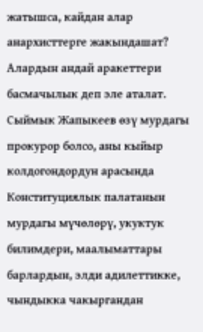жатышса, кайдан алар анархисттерге жакындашат? Алардын андай аракеттери басмачылык деп эле аталат.
Сыймык Жапыкеев өзү мурдагы прокурор болсо, аны кыйыр колдогондордун арасында Конституциялык палатанын мурдагы мүчөлөрү, укуктук билимдери, маалыматтары барлардын, элди адилеттикке, чындыкка чакыргандан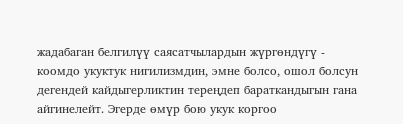жадабаган белгилүү саясатчылардын жүргөндүгү - коомдо укуктук нигилизмдин, эмне болсо, ошол болсун дегендей кайдыгерликтин тереңдеп бараткандыгын гана айгинелейт. Эгерде өмүр бою укук коргоо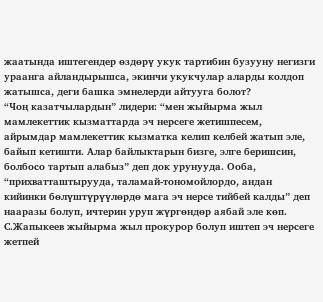жаатында иштегендер өздөрү укук тартибин бузууну негизги ураанга айландырышса, экинчи укукчулар аларды колдоп жатышса, деги башка эмнелерди айтууга болот?
“Чоң казатчылардын” лидери: “мен жыйырма жыл мамлекеттик кызматтарда эч нерсеге жетишпесем, айрымдар мамлекеттик кызматка келип келбей жатып эле, байып кетишти. Алар байлыктарын бизге, элге беришсин, болбосо тартып алабыз” деп док урунууда. Ооба, “прихватташтырууда, таламай-тономойлордо, андан кийинки бөлүштүрүүлөрдө мага эч нерсе тийбей калды” деп нааразы болуп, ичтерин уруп жүргөндөр аябай эле көп. С.Жапыкеев жыйырма жыл прокурор болуп иштеп эч нерсеге жетпей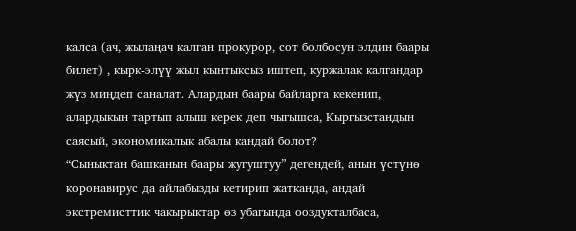калса (ач, жылаңач калган прокурор, сот болбосун элдин баары билет) , кырк-элүү жыл кынтыксыз иштеп, куржалак калгандар жүз миңдеп саналат. Алардын баары байларга кекенип, алардыкын тартып алыш керек деп чыгышса, Кыргызстандын саясый, экономикалык абалы кандай болот?
“Сыныктан башканын баары жугуштуу” дегендей, анын үстүнө коронавирус да айлабызды кетирип жатканда, андай экстремисттик чакырыктар өз убагында ооздукталбаса,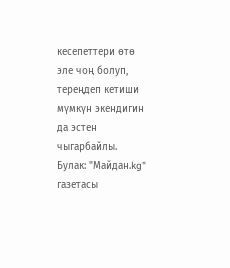кесепеттери өтө эле чоң болуп, тереңдеп кетиши мүмкүн экендигин да эстен чыгарбайлы.
Булак: "Майдан.kg" газетасы